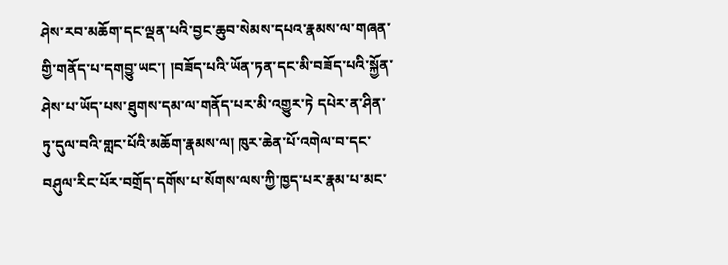ཤེས་རབ་མཆོག་དང་ལྡན་པའི་བྱང་ཆུབ་སེམས་དཔའ་རྣམས་ལ་གཞན་གྱི་གནོད་པ་དགབྱུ་ཡང་། །བཟོད་པའི་ཡོན་ཏན་དང་མི་བཟོད་པའི་སྐྱོན་ཤེས་པ་ཡོད་པས་ཐུགས་དམ་ལ་གནོད་པར་མི་འགྱུར་ཏེ དཔེར་ན་ཤིན་ཏུ་དུལ་བའི་གླང་པོའི་མཆོག་རྣམས་ལ། ཁུར་ཆེན་པོ་འགེལ་བ་དང་བཤུལ་རིང་པོར་བགྲོད་དགོས་པ་སོགས་ལས་ཀྱི་ཁྱད་པར་རྣམ་པ་མང་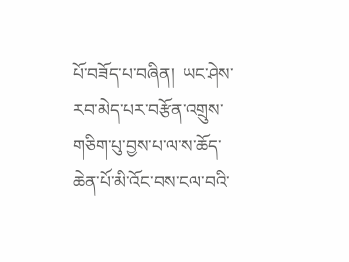པོ་བཟོད་པ་བཞིན།  ཡང་ཤེས་རབ་མེད་པར་བརྩོན་འགྲུས་གཅིག་པུ་བྱས་པ་ལ་ས་ཆོད་ཆེན་པོ་མི་འོང་བས་ངལ་བའི་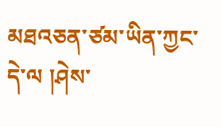མཐའཅན་ཙམ་ཡིན་ཀྱང་དེ་ལ །ཤེས་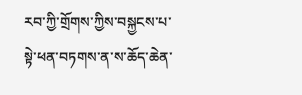རབ་ཀྱི་གྲོགས་ཀྱིས་བསྐྱངས་པ་སྟེ་ཕན་བཏགས་ན་ས་ཆོད་ཆེན་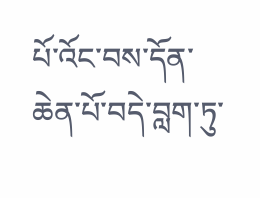པོ་འོང་བས་དོན་ཆེན་པོ་བདེ་བླག་ཏུ་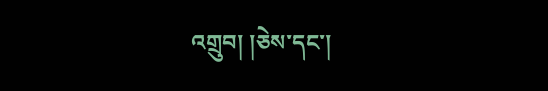འགྲུབ། །ཅེས་དང་།